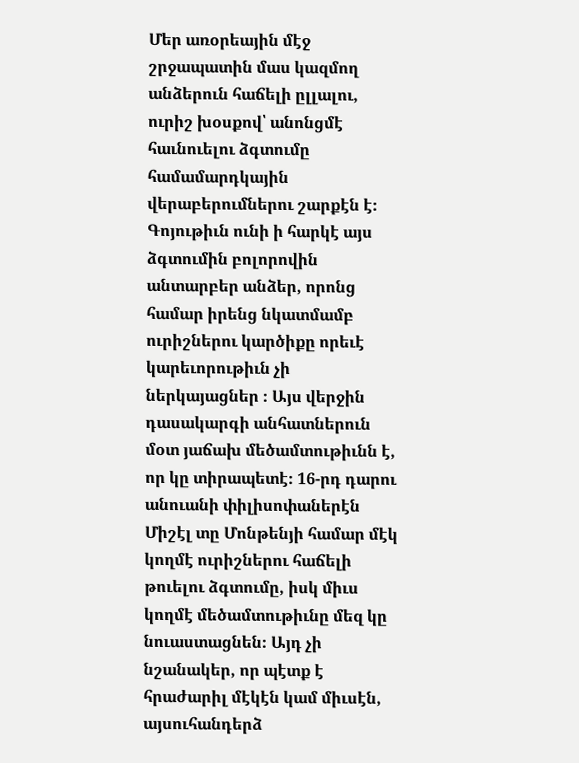Մեր առօրեային մէջ շրջապատին մաս կազմող անձերուն հաճելի ըլլալու, ուրիշ խօսքով՝ անոնցմէ հաւնուելու ձգտումը համամարդկային վերաբերումներու շարքէն է։ Գոյութիւն ունի ի հարկէ այս ձգտումին բոլորովին անտարբեր անձեր, որոնց համար իրենց նկատմամբ ուրիշներու կարծիքը որեւէ կարեւորութիւն չի ներկայացներ ։ Այս վերջին դասակարգի անհատներուն մօտ յաճախ մեծամտութիւնն է, որ կը տիրապետէ։ 16-րդ դարու անուանի փիլիսոփաներէն Միշէլ տը Մոնթենյի համար մէկ կողմէ ուրիշներու հաճելի թուելու ձգտումը, իսկ միւս կողմէ մեծամտութիւնը մեզ կը նուաստացնեն։ Այդ չի նշանակեր, որ պէտք է հրաժարիլ մէկէն կամ միւսէն, այսուհանդերձ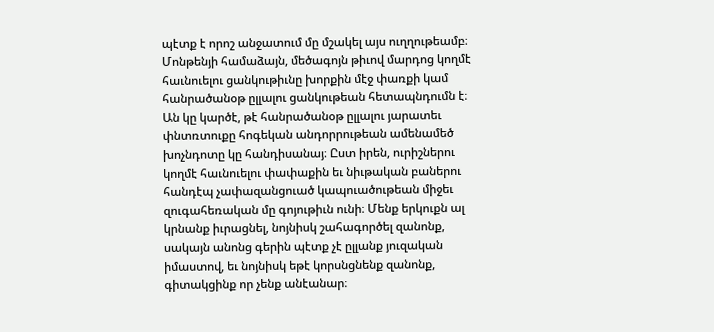պէտք է որոշ անջատում մը մշակել այս ուղղութեամբ։
Մոնթենյի համաձայն, մեծագոյն թիւով մարդոց կողմէ հաւնուելու ցանկութիւնը խորքին մէջ փառքի կամ հանրածանօթ ըլլալու ցանկութեան հետապնդումն է։ Ան կը կարծէ, թէ հանրածանօթ ըլլալու յարատեւ փնտռտուքը հոգեկան անդորրութեան ամենամեծ խոչնդոտը կը հանդիսանայ։ Ըստ իրեն, ուրիշներու կողմէ հաւնուելու փափաքին եւ նիւթական բաներու հանդէպ չափազանցուած կապուածութեան միջեւ զուգահեռական մը գոյութիւն ունի։ Մենք երկուքն ալ կրնանք իւրացնել, նոյնիսկ շահագործել զանոնք, սակայն անոնց գերին պէտք չէ ըլլանք յուզական իմաստով, եւ նոյնիսկ եթէ կորսնցնենք զանոնք, գիտակցինք որ չենք անէանար։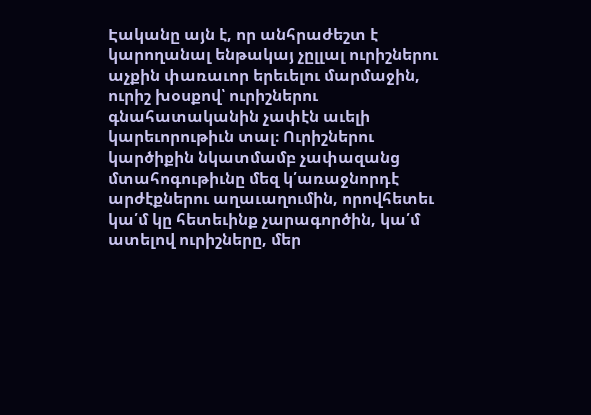Էականը այն է, որ անհրաժեշտ է կարողանալ ենթակայ չըլլալ ուրիշներու աչքին փառաւոր երեւելու մարմաջին, ուրիշ խօսքով՝ ուրիշներու գնահատականին չափէն աւելի կարեւորութիւն տալ։ Ուրիշներու կարծիքին նկատմամբ չափազանց մտահոգութիւնը մեզ կ՛առաջնորդէ արժէքներու աղաւաղումին, որովհետեւ կա՛մ կը հետեւինք չարագործին, կա՛մ ատելով ուրիշները, մեր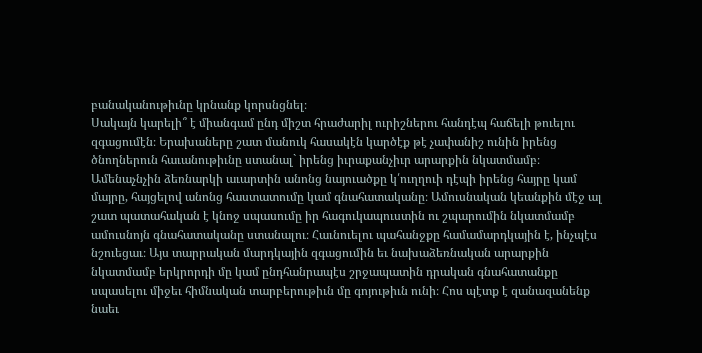բանականութիւնը կրնանք կորսնցնել։
Սակայն կարելի՞ է միանգամ ընդ միշտ հրաժարիլ ուրիշներու հանդէպ հաճելի թուելու զգացումէն։ Երախաները շատ մանուկ հասակէն կարծէք թէ չափանիշ ունին իրենց ծնողներուն հաւանութիւնը ստանալ` իրենց իւրաքանչիւր արարքին նկատմամբ։ Ամենաչնչին ձեռնարկի աւարտին անոնց նայուածքը կ՛ուղղուի դէպի իրենց հայրը կամ մայրը, հայցելով անոնց հաստատումը կամ գնահատականը։ Ամուսնական կեանքին մէջ ալ շատ պատահական է կնոջ սպասումը իր հագուկապուստին ու շպարումին նկատմամբ ամուսնոյն գնահատականը ստանալու։ Հաւնուելու պահանջքը համամարդկային է, ինչպէս նշուեցաւ։ Այս տարրական մարդկային զգացումին եւ նախաձեռնական արարքին նկատմամբ երկրորդի մը կամ ընդհանրապէս շրջապատին դրական գնահատանքը սպասելու միջեւ հիմնական տարբերութիւն մը գոյութիւն ունի։ Հոս պէտք է զանազանենք նաեւ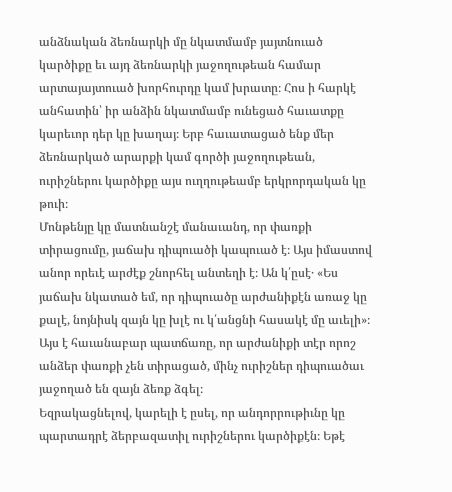անձնական ձեռնարկի մը նկատմամբ յայտնուած կարծիքը եւ այդ ձեռնարկի յաջողութեան համար արտայայտուած խորհուրդը կամ խրատը։ Հոս ի հարկէ անհատին՝ իր անձին նկատմամբ ունեցած հաւատքը կարեւոր դեր կը խաղայ։ Երբ հաւատացած ենք մեր ձեռնարկած արարքի կամ գործի յաջողութեան, ուրիշներու կարծիքը այս ուղղութեամբ երկրորդական կը թուի։
Մոնթենյը կը մատնանշէ մանաւանդ, որ փառքի տիրացումը, յաճախ դիպուածի կապուած է։ Այս իմաստով անոր որեւէ արժէք շնորհել անտեղի է։ Ան կ՛ըսէ․ «Ես յաճախ նկատած եմ, որ դիպուածը արժանիքէն առաջ կը քալէ, նոյնիսկ զայն կը խլէ ու կ՛անցնի հասակէ մը աւելի»։ Այս է հաւանաբար պատճառը, որ արժանիքի տէր որոշ անձեր փառքի չեն տիրացած, մինչ ուրիշներ դիպուածաւ յաջողած են զայն ձեռք ձգել։
Եզրակացնելով, կարելի է ըսել, որ անդորրութիւնը կը պարտադրէ ձերբազատիլ ուրիշներու կարծիքէն։ Եթէ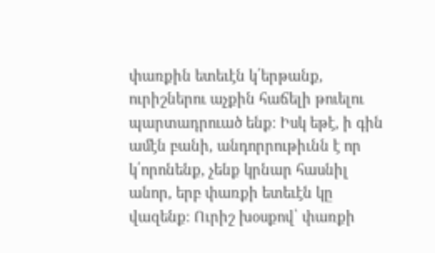փառքին ետեւէն կ՛երթանք, ուրիշներու աչքին հաճելի թուելու պարտադրուած ենք։ Իսկ եթէ, ի գին ամէն բանի, անդորրութիւնն է որ կ՛որոնենք, չենք կրնար հասնիլ անոր, երբ փառքի ետեւէն կը վազենք։ Ուրիշ խօսքով՝ փառքի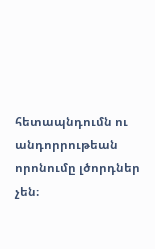հետապնդումն ու անդորրութեան որոնումը լծորդներ չեն։